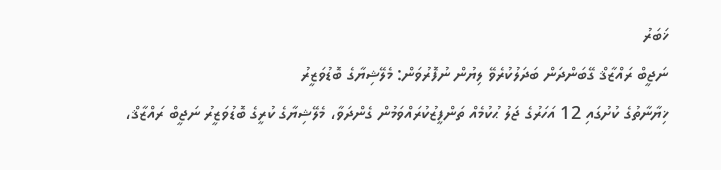ޚަބަރު
ނަޖީބް ރައްޒާޤް ގޭބަންދަން ބަދަލުކުރެވޭ ލިޔުން ނުފޮރުވަން: މެލޭޝިޔާގެ ބޮޑުވަޒީރު
ޚިޔާނާތުގެ ކުށުގައި 12 އަހަރުގެ ޖަލު ޙުކުމެއް ތަންފީޒުކުރައްވަމުން ގެންދަވާ، މެލޭޝިޔާގެ ކުރީގެ ބޮޑުވަޒީރު ނަޖީބް ރައްޒާޤް،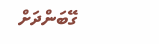ގޭބަންދަށް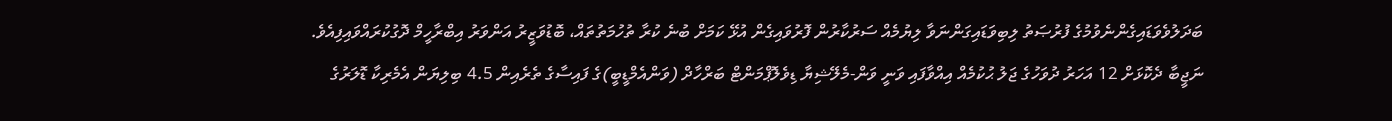ބަދަލުވެވަޑައިގެންނެވުމުގެ ފުރުޞަތު ލިބިވަޑައިގަންނަވާ ލިޔުމެއް ސަރުކާރުން ފޮރުވައިގެން އުޅޭ ކަމަށް ބުނެ ކުރާ ތުހުމަތުތައް، ބޮޑުވަޒީރު އަންވަރު އިބްރާހީމް ދޮގުކުރައްވައިފިއެވެ.
ނަޖީބާ ދެކޮޅަށް 12 އަހަރު ދުވަހުގެ ޖަލު ޙުކުމެއް އިއްވާފައި ވަނީ ވަން-މެލޭޝިޔާ ޑިވެލޮޕްމަންޓް ބަރްހާދް (ވަންއެމްޑީބީ)ގެ ފައިސާގެ ތެރެއިން 4.5 ބިލިޔަން އެމެރިކާ ޑޮލަރުގެ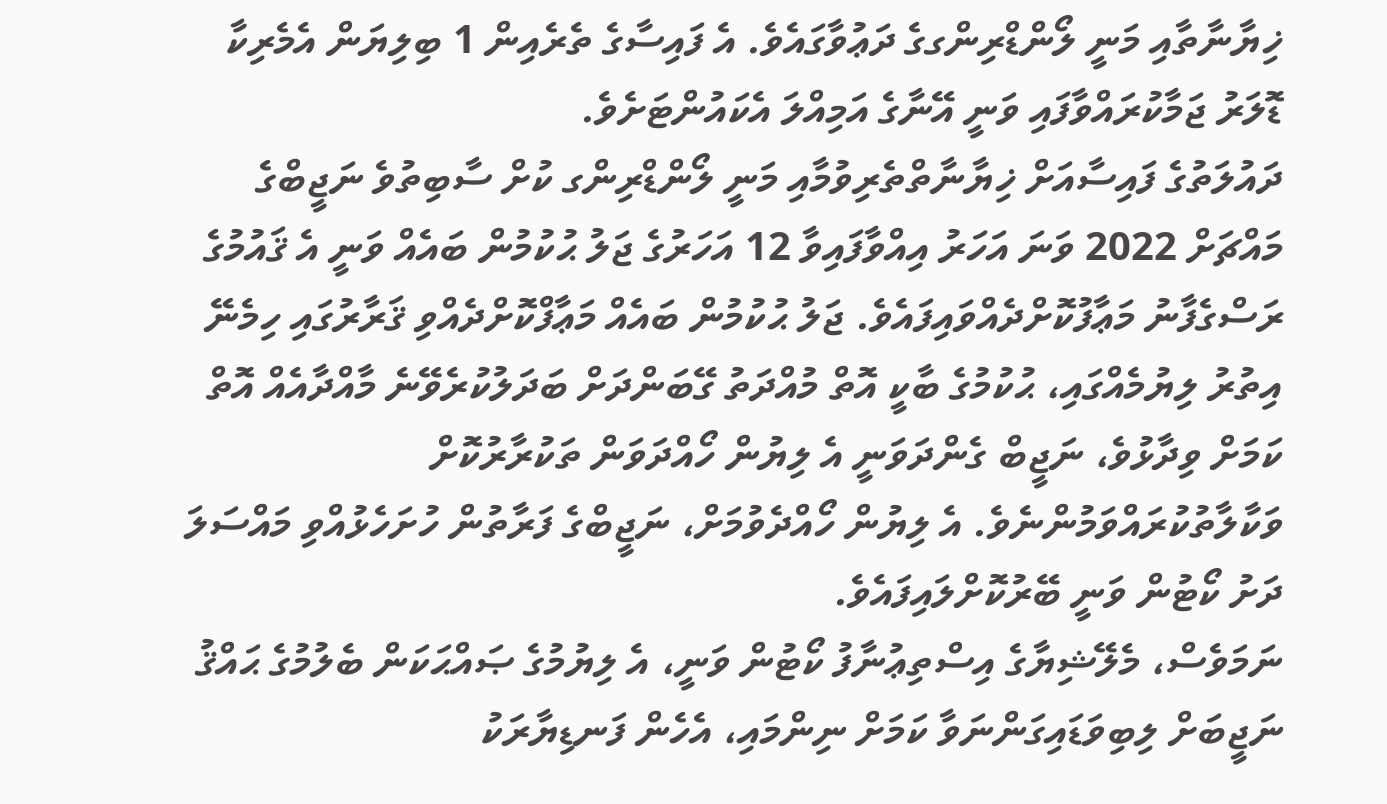ޚިޔާނާތާއި މަނީ ލޯންޑްރިންގގެ ދަޢުވާގައެވެ. އެ ފައިސާގެ ތެރެއިން 1 ބިލިޔަން އެމެރިކާ ޑޮލަރު ޖަމާކުރައްވާފައި ވަނީ އޭނާގެ އަމިއްލަ އެކައުންޓަށެވެ.
ދައުލަތުގެ ފައިސާއަށް ޚިޔާނާތްތެރިވުމާއި މަނީ ލޯންޑްރިންގ ކުށް ސާބިތުވެ ނަޖީބްގެ މައްޗަށް 2022 ވަނަ އަހަރު އިއްވާފައިވާ 12 އަހަރުގެ ޖަލު ޙުކުމުން ބައެއް ވަނީ އެ ޤައުމުގެ ރަސްގެފާނު މަޢާފުކޮށްދެއްވައިފައެވެ. ޖަލު ޙުކުމުން ބައެއް މަޢާފްކޮށްދެއްވި ޤަރާރުގައި ހިމެނޭ އިތުރު ލިޔުމެއްގައި، ޙުކުމުގެ ބާކީ އޮތް މުއްދަތު ގޭބަންދަށް ބަދަލުކުރެވޭނެ މާއްދާއެއް އޮތް ކަމަށް ވިދާޅުވެ، ނަޖީބް ގެންދަވަނީ އެ ލިޔުން ހޯއްދަވަން ތަކުރާރުކޮށް ވަކާލާތުކުރައްވަމުންނެވެ. އެ ލިޔުން ހޯއްދެވުމަށް، ނަޖީބްގެ ފަރާތުން ހުށަހެޅުއްވި މައްސަލަ ދަށު ކޯޓުން ވަނީ ބޭރުކޮށްލައިފައެވެ.
ނަމަވެސް، މެލޭޝިޔާގެ އިސްތިޢުނާފު ކޯޓުން ވަނީ، އެ ލިޔުމުގެ ޞައްޙަކަން ބެލުމުގެ ޙައްޤު ނަޖީބަށް ލިބިވަޑައިގަންނަވާ ކަމަށް ނިންމައި، އެހެން ފަނޑިޔާރަކު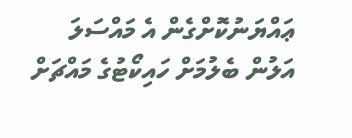ޢައްޔަނުކޮށްގެން އެ މައްސަލަ އަލުން ބެލުމަށް ހައިކޯޓުގެ މައްޗަށް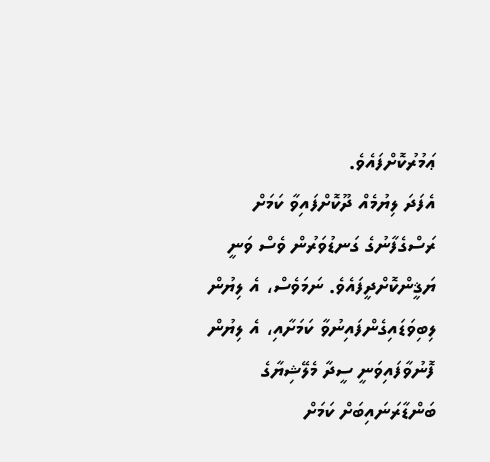ޢަމުރުކޮށްފައެވެ.
އެފަދަ ލިޔުމެއް ދޫކޮށްފައިވާ ކަމަށް ރަސްގެފާނުގެ ގަނޑުވަރުން ވެސް ވަނީ ޔަޤީންކޮށްދީފައެވެ. ނަމަވެސް، އެ ލިޔުން ލިބިވަޑައިގެންފައިނުވާ ކަމަށާއި، އެ ލިޔުން ފޮނުވާފައިވަނީ ސީދާ މެލޭޝިޔާގެ ބަންޑާރަނައިބަށް ކަމަށް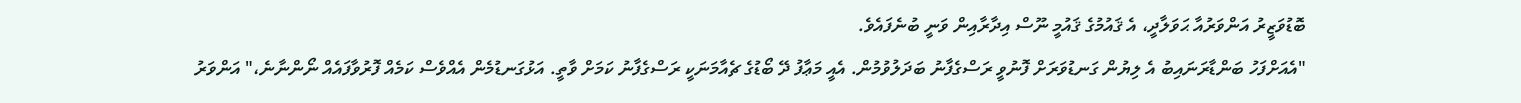ބޮޑުވަޒީރު އަންވަރުއާ ޙަވަލާދީ، އެ ޤައުމުގެ ޤައުމީ ނޫސް އިދާރާއިން ވަނީ ބުނެފައެވެ.
"އެއަށްފަހު ބަންޑާރަނައިބު އެ ލިޔުން ގަނޑުވަރަށް ފޮނުވީ ރަސްގެފާނު ބަދަލުވުމުން. އެއީ މަޢާފު ދޭ ބޯޑުގެ ޗެއާމަނަކީ ރަސްގެފާނު ކަމަށް ވާތީ. އަޅުގަނޑުމެން އެއްވެސް ކަމެއް ފޮރުވާފައެއް ނޯންނާނެ،" އަންވަރު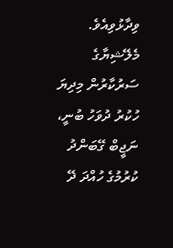ވިދާޅުވިއެވެ.
މެލޭޝިޔާގެ ސަރުކާރުން މިދިޔަ ހުކުރު ދުވަހު ބުނީ، ނަޖީބް ގޭބަންދު ކުރުމުގެ ހުއްދަ ދޭ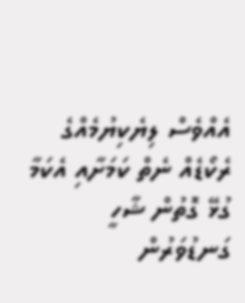އެއްވެސް ލިޔެކިޔުމެއްގެ ރެކޯޑެއް ނެތް ކަމަށާއި އެކަމާ ގުޅޭ ގޮތުން ޝާހީ ގަނޑުވަރުން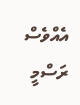އެއްވެސް ރަސްމީ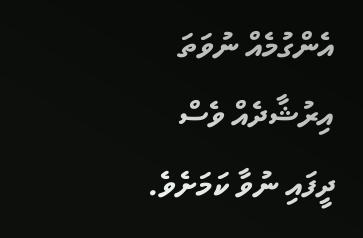އެންގުމެއް ނުވަތަ އިރުޝާދެއް ވެސް ދީފައި ނުވާ ކަމަށެވެ.